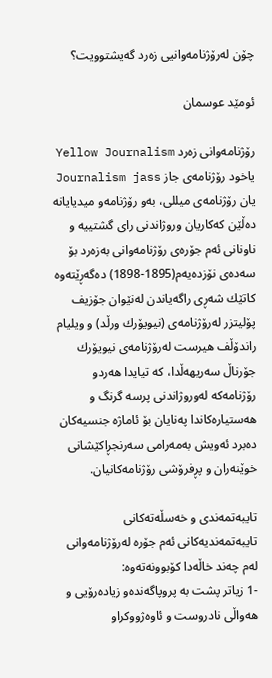چۆن له‌رۆژنامه‌وانیی زه‌رد گه‌یشتوویت؟

ئومێد عوسمان

رۆژنامه‌وانی زه‌رد Yellow Journalism یاخود رۆژنامه‌ی جاز Journalism jass یان رۆژنامه‌ی میللی، به‌و رۆژنامه‌و میدیایانه‌ ده‌ڵێن كه‌كاریان وروژاندنی رای گشتییه‌ و ناونانی ئه‌م جۆره‌ی رۆژنامه‌وانی به‌زه‌رد بۆ سه‌ده‌ی نۆزده‌یه‌م(1895-1898) ده‌گه‌ڕێته‌وه‌ كاتێك شه‌ڕی راگه‌یاندن له‌نێوان جۆزیف پۆلیتزر له‌رۆژنامه‌ی (نیویۆرك ورڵد) و ویلیام راندۆڵف هیرست له‌رۆژنامه‌ی نیویۆرك جۆرناڵ سه‌ریهه‌ڵدا، كه‌ تیایدا هه‌ردو رۆژنامه‌كه‌ له‌وروژاندنی پرسه‌ گرنگ و هه‌ستیاره‌كاندا په‌نایان بۆ ئاماژه‌ جنسیه‌كان ده‌برد ئه‌ویش به‌مه‌رامی سه‌رنجڕاكێشانی خوێنه‌ران و پڕفرۆشی رۆژنامه‌كانیان.

تایبه‌تمه‌ندی و خه‌سڵه‌ته‌كانی
تایبه‌تمه‌ندیه‌كانی ئه‌م جۆره‌ له‌رۆژنامه‌وانی له‌م چه‌ند خاڵه‌دا كۆبوونه‌ته‌وه‌:
-1 زیاتر پشت به‌ پروپاگه‌نده‌و زیاده‌رۆیی و هه‌واڵی نادروست و ئاوه‌ژووكراو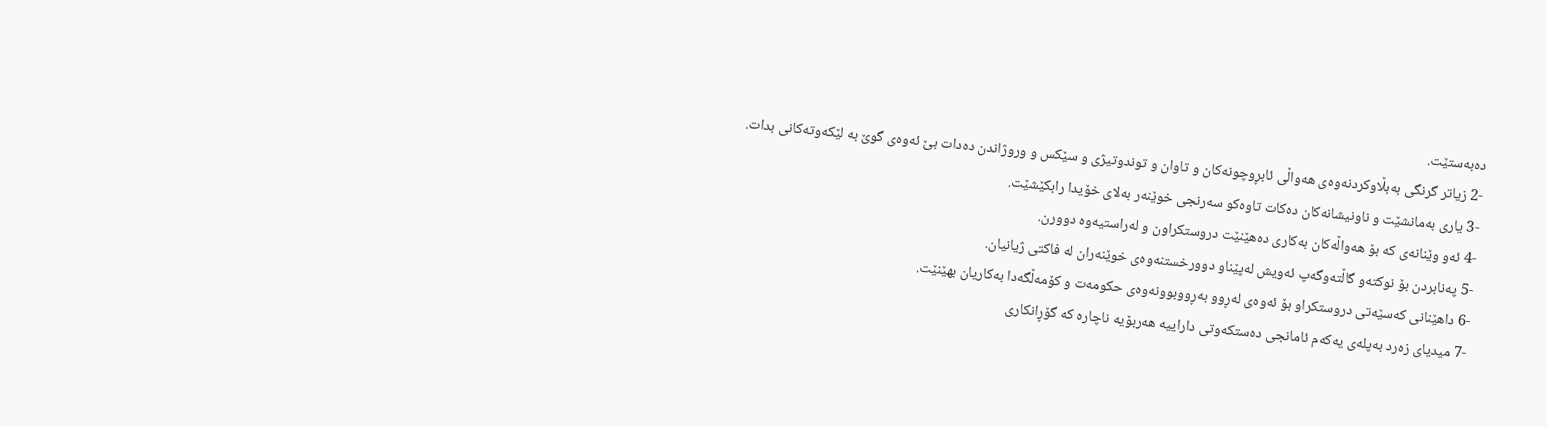ده‌به‌ستێت.
-2 زیاتر گرنگی به‌بڵاوكردنه‌وه‌ی هه‌واڵی ئابڕوچونه‌كان و تاوان و توندوتیژی و سێكس و وروژاندن ده‌دات بێ ئه‌وه‌ی گوێ به‌ لێكه‌وته‌كانی بدات.
-3 یاری به‌مانشێت و ناونیشانه‌كان ده‌كات تاوه‌كو سه‌رنجی خوێنه‌ر به‌لای خۆیدا رابكێشێت.
-4 ئه‌و وێنانه‌ی كه‌ بۆ هه‌واڵه‌كان به‌كاری ده‌هێنێت دروستكراون و له‌راستیه‌وه‌ دوورن.
-5 په‌نابردن بۆ نوكته‌و گاڵته‌وگه‌پ ئه‌ویش له‌پێناو دوورخستنه‌وه‌ی خوێنه‌ران له‌ فاكتی ژیانیان.
-6 داهێنانی كه‌سێه‌تی دروستكراو بۆ ئه‌وه‌ی له‌ڕوو به‌ڕووبوونه‌وه‌ی حكومه‌ت و كۆمه‌ڵگه‌دا به‌كاریان بهێنێت.
-7 میدیای زه‌رد به‌پله‌ی یه‌كه‌م ئامانجی ده‌ستكه‌وتی داراییه‌ هه‌ربۆیه‌ ناچاره‌ كه‌ گۆڕانكاری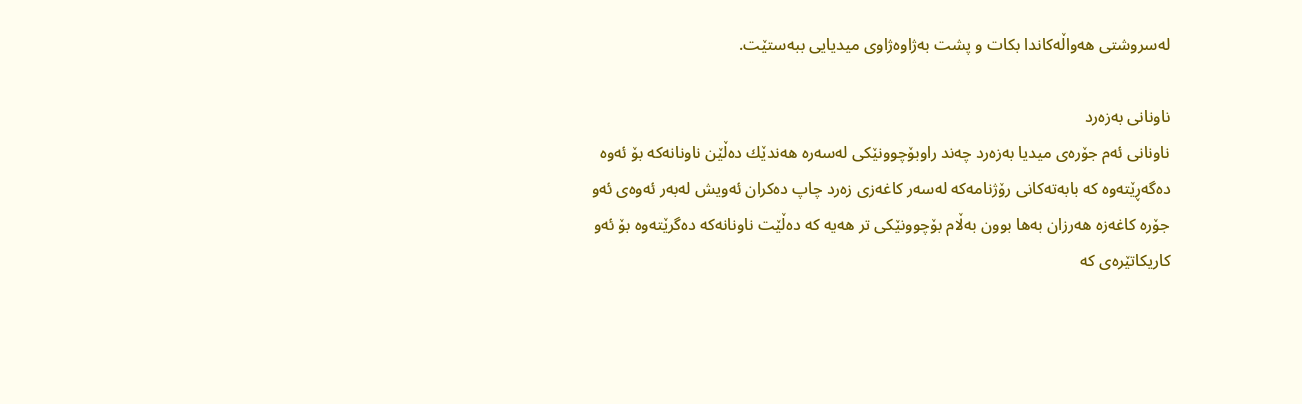له‌سروشتی هه‌واڵه‌كاندا بكات و پشت به‌ژاوه‌ژاوی میدیایی ببه‌ستێت.

ناونانی به‌زه‌رد
ناونانی ئه‌م جۆره‌ی میدیا به‌زه‌رد چه‌ند راوبۆچوونێكی له‌سه‌ره‌ هه‌ندێك ده‌ڵێن ناونانه‌كه‌ بۆ ئه‌وه‌ ده‌گه‌ڕێته‌وه‌ كه‌ بابه‌ته‌كانی رۆژنامه‌كه‌ له‌سه‌ر كاغه‌زی زه‌رد چاپ ده‌كران ئه‌ویش له‌به‌ر ئه‌وه‌ی ئه‌و جۆره‌ كاغه‌زه‌ هه‌رزان به‌ها بوون به‌ڵام بۆچوونێكی تر هه‌یه‌ كه‌ ده‌ڵێت ناونانه‌كه‌ ده‌گرێته‌وه‌ بۆ ئه‌و كاریكاتێره‌ی كه‌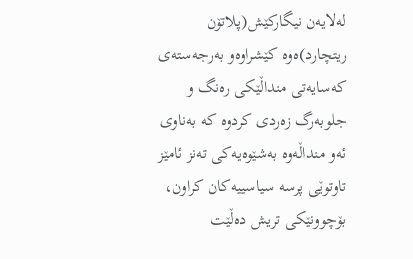له‌لایه‌ن نیگاركێش(پلاتۆن ریتچارد)ه‌وه‌ كێشراوه‌و به‌رجه‌سته‌ی كه‌سایه‌تی منداڵێكی ره‌نگ و جلوبه‌رگ زه‌ردی كردوه‌ كه‌ به‌ناوی ئه‌و منداڵه‌وه‌ به‌شێوه‌یه‌كی ته‌نز ئامێز تاوتوێی پرسه‌ سیاسییه‌كان كراون، بۆچوونێكی تریش ده‌ڵێت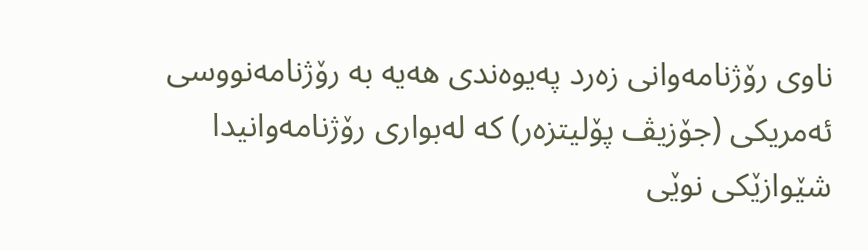ناوی رۆژنامه‌وانی زه‌رد په‌یوه‌ندی هه‌یه‌ به‌ رۆژنامه‌نووسی ئه‌مریكی (جۆزیڤ پۆلیتزه‌ر) كه‌ له‌بواری رۆژنامه‌وانیدا شێوازێكی نوێی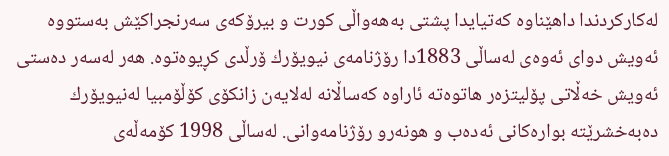له‌كاركردندا داهێناوه‌ كه‌تیایدا پشتی به‌هه‌واڵی كورت و بیرۆكه‌ی سه‌رنجراكێش به‌ستووه‌ ئه‌ویش دوای ئه‌وه‌ی له‌ساڵی 1883دا رۆژنامه‌ی نیویۆرك ۆرڵدی كڕیوه‌توه‌. هه‌ر له‌سه‌ر ده‌ستی ئه‌ویش خه‌ڵاتی پۆلیتزه‌ر هاتوه‌ته‌ ئاراوه‌ كه‌ساڵانه‌ له‌لایه‌ن زانكۆی كۆڵۆمبیا له‌نیویۆرك ده‌به‌خشرێته‌ بواره‌كانی ئه‌ده‌ب و هونه‌رو رۆژنامه‌وانی. له‌ساڵی 1998 كۆمه‌ڵه‌ی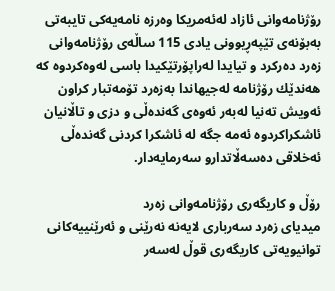رۆژنامه‌وانی ئازاد له‌ئه‌مریكا وه‌رزه‌ نامه‌یه‌كی تایبه‌تی به‌بۆنه‌ی تێپه‌ڕیوونی یادی 115 ساڵه‌ی رۆژنامه‌وانی زه‌رد ده‌ركرد و تیایدا له‌راپۆرتێكیدا باسی له‌وه‌كردوه‌ كه‌ هه‌ندێك رۆژنامه‌ له‌جیهاندا به‌زه‌رد تۆمه‌تبار كراون ئه‌ویش ته‌نیا له‌به‌ر ئه‌وه‌ی گه‌نده‌ڵی و دزی و تاڵانیان ئاشكراكردوه‌ ئه‌مه‌ جگه‌ له‌ ئاشكرا كردنی گه‌نده‌ڵی ئه‌خلاقی ده‌سه‌ڵاتدارو سه‌رمایه‌دار.

رۆڵ و كاریگه‌ری رۆژنامه‌وانی زه‌رد
میدیای زه‌رد سه‌رباری لایه‌نه‌ نه‌رێنی و ئه‌رێنییه‌كانی توانیویه‌تی كاریگه‌ری قوڵ له‌سه‌ر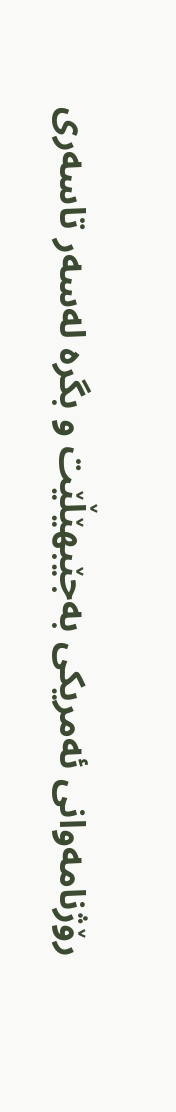رۆژنامه‌وانی ئه‌مریكی به‌جێبهێڵێت و بگره‌ له‌سه‌ر تاسه‌ری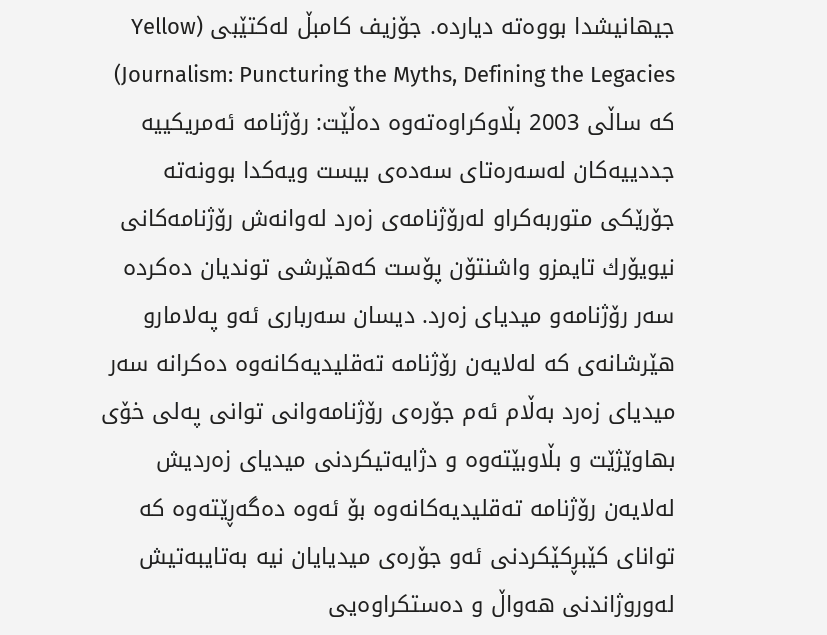جیهانیشدا بووه‌ته‌ دیارده‌. جۆزیف كامبڵ له‌كتێبی (Yellow Journalism: Puncturing the Myths, Defining the Legacies) كه‌ ساڵی 2003 بڵاوكراوه‌ته‌وه‌ ده‌ڵێت: رۆژنامه‌ ئه‌مریكییه‌ جددییه‌كان له‌سه‌ره‌تای سه‌ده‌ی بیست ویه‌كدا بوونه‌ته‌ جۆرێكی متوربه‌كراو له‌رۆژنامه‌ی زه‌رد له‌وانه‌ش رۆژنامه‌كانی نیویۆرك تایمزو واشنتۆن پۆست كه‌هێرشی توندیان ده‌كرده‌ سه‌ر رۆژنامه‌و میدیای زه‌رد. دیسان سه‌رباری ئه‌و په‌لامارو هێرشانه‌ی كه‌ له‌لایه‌ن رۆژنامه‌ ته‌قلیدیه‌كانه‌وه‌ ده‌كرانه‌ سه‌ر میدیای زه‌رد به‌ڵام ئه‌م جۆره‌ی رۆژنامه‌وانی توانی په‌لی خۆی بهاوێژێت و بڵاوبێته‌وه‌ و دژایه‌تیكردنی میدیای زه‌ردیش له‌لایه‌ن رۆژنامه‌ ته‌قلیدیه‌كانه‌وه‌ بۆ ئه‌وه‌ ده‌گه‌ڕێته‌وه‌ كه‌ توانای كێبڕكێكردنی ئه‌و جۆره‌ی میدیایان نیه‌ به‌تایبه‌تیش له‌وروژاندنی هه‌واڵ و ده‌ستكراوه‌یی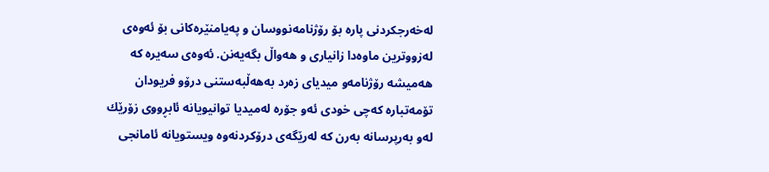له‌خه‌رجكردنی پاره‌ بۆ رۆژنامه‌نووسان و په‌یامنێره‌كانی بۆ ئه‌وه‌ی له‌زووترین ماوه‌دا زانیاری و هه‌واڵ بگه‌یه‌نن. ئه‌وه‌ی سه‌یره‌ كه‌ هه‌میشه‌ رۆژنامه‌و میدیای زه‌رد به‌هه‌ڵبه‌ستنی درۆو فریودان تۆمه‌تباره‌ كه‌چی خودی ئه‌و جۆره‌ له‌میدیا توانیویانه‌ ئابڕووی زۆرێك له‌و به‌رپرسانه‌ به‌رن كه‌ له‌رێگه‌ی درۆكردنه‌وه‌ ویستویانه‌ ئامانجی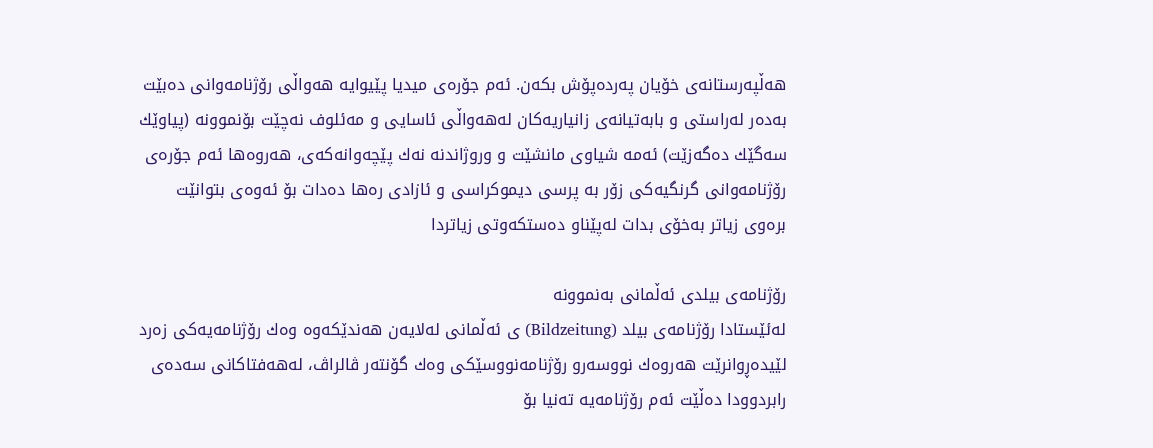هه‌ڵپه‌رستانه‌ی خۆیان په‌رده‌پۆش بكه‌ن. ئه‌م جۆره‌ی میدیا پێیوایه‌ هه‌واڵی رۆژنامه‌وانی ده‌بێت به‌ده‌ر له‌راستی و بابه‌تیانه‌ی زانیاریه‌كان له‌هه‌واڵی ئاسایی و مه‌ئلوف نه‌چێت بۆنموونه‌ (پیاوێك سه‌گێك ده‌گه‌زێت) ئه‌مه‌ شیاوی مانشێت و وروژاندنه‌ نه‌ك پێچه‌وانه‌كه‌ی، هه‌روه‌ها ئه‌م جۆره‌ی رۆژنامه‌وانی گرنگیه‌كی زۆر به‌ پرسی دیموكراسی و ئازادی ره‌ها ده‌دات بۆ ئه‌وه‌ی بتوانێت بره‌وی زیاتر به‌خۆی بدات له‌پێناو ده‌ستكه‌وتی زیاتردا

رۆژنامه‌ی بیلدی ئه‌ڵمانی به‌نموونه‌
له‌ئێستادا رۆژنامه‌ی بیلد (Bildzeitung) ی ئه‌ڵمانی له‌لایه‌ن هه‌ندێكه‌وه‌ وه‌ك رۆژنامه‌یه‌كی زه‌رد لێیده‌ڕوانرێت هه‌روه‌ك نووسه‌رو رۆژنامه‌نووسێكی وه‌ك گۆنته‌ر ڤالراڤ، له‌هه‌فتاكانی سه‌ده‌ی رابردوودا ده‌ڵێت ئه‌م رۆژنامه‌یه‌ ته‌نیا بۆ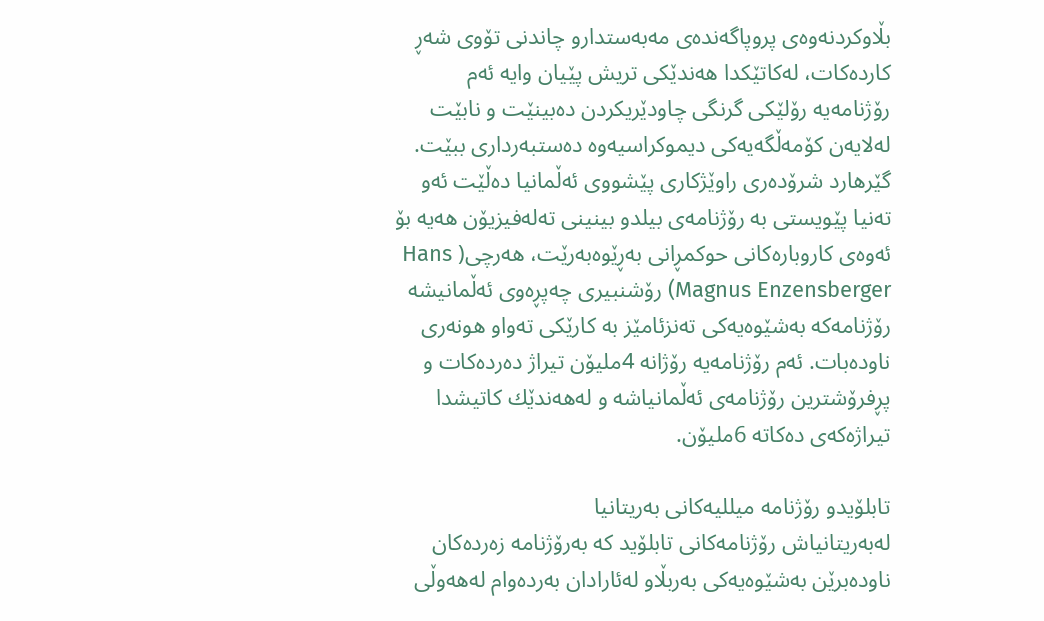بڵاوكردنه‌وه‌ی پروپاگه‌نده‌ی مه‌به‌ستدارو چاندنی تۆوی شه‌ڕ كارده‌كات، له‌كاتێكدا هه‌ندێكی تریش پێیان وایه‌ ئه‌م رۆژنامه‌یه‌ رۆلێكی گرنگی چاودێریكردن ده‌بینێت و نابێت له‌لایه‌ن كۆمه‌ڵگه‌یه‌كی دیموكراسیه‌وه‌ ده‌ستبه‌رداری ببێت. گێرهارد شرۆده‌ری راوێژكاری پێشووی ئه‌ڵمانیا ده‌ڵێت ئه‌و ته‌نیا پێویستی به‌ رۆژنامه‌ی بیلدو بینینی ته‌له‌فیزیۆن هه‌یه‌ بۆ ئه‌وه‌ی كاروباره‌كانی حوكمڕانی به‌ڕێوه‌به‌رێت، هه‌رچی( Hans Magnus Enzensberger) رۆشنبیری چه‌پڕه‌وی ئه‌ڵمانیشه‌ رۆژنامه‌كه‌ به‌شێوه‌یه‌كی ته‌نزئامێز به‌ كارێكی ته‌واو هونه‌ری ناوده‌بات. ئه‌م رۆژنامه‌یه‌ رۆژانه‌ 4ملیۆن تیراژ ده‌رده‌كات و پڕفرۆشترین رۆژنامه‌ی ئه‌ڵمانیاشه‌ و له‌هه‌ندێك كاتیشدا تیراژه‌كه‌ی ده‌كاته‌ 6ملیۆن.

تابلۆیدو رۆژنامه‌ میللیه‌كانی به‌ریتانیا
له‌به‌ریتانیاش رۆژنامه‌كانی تابلۆید كه‌ به‌رۆژنامه‌ زه‌رده‌كان ناوده‌برێن به‌شێوه‌یه‌كی به‌ربڵاو له‌ئارادان به‌رده‌وام له‌هه‌وڵی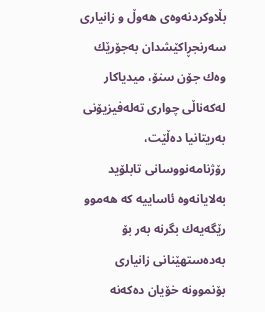بڵاوكردنه‌وه‌ی هه‌وڵ و زانیاری سه‌رنجڕاكێشدان به‌جۆرێك وه‌ك جۆن سنۆ، میدیاكار له‌كه‌ناڵی چواری ته‌له‌فیزیۆنی به‌ریتانیا ده‌ڵێت، رۆژنامه‌نووسانی تابلۆید به‌لایانه‌وه‌ ئاساییه‌ كه‌ هه‌موو رێگه‌یه‌ك بگرنه‌ به‌ر بۆ به‌ده‌ستهێنانی زانیاری بۆنموونه‌ خۆیان ده‌كه‌نە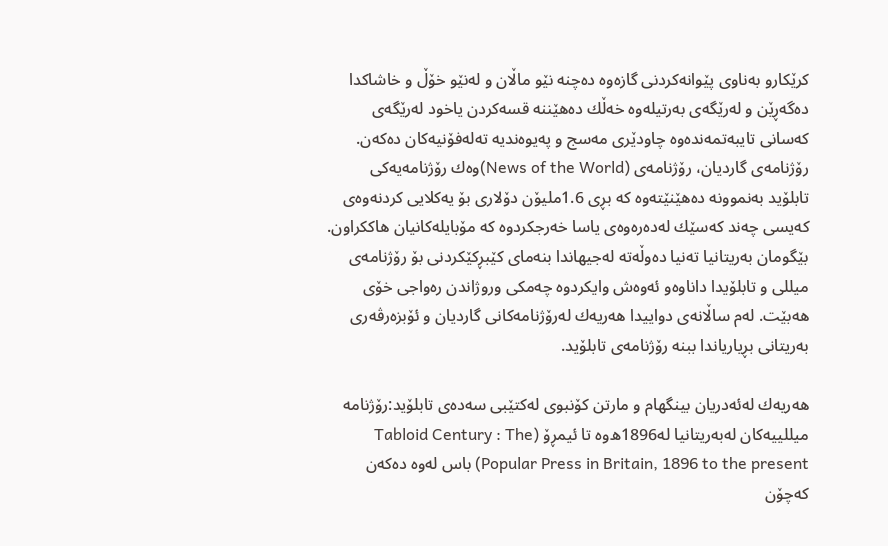كرێكارو به‌ناوی پێوانه‌كردنی گازەوە‌ ده‌چنه‌ نێو ماڵان و له‌نێو خۆڵ و خاشاكدا ده‌گه‌ڕێن و له‌رێگه‌ی به‌رتیله‌وه‌ خه‌ڵك ده‌هێننه‌ قسه‌كردن یاخود له‌رێگه‌ی كه‌سانی تایبه‌تمه‌نده‌وه‌ چاودێری مه‌سج و په‌یوه‌ندیه‌ ته‌له‌فۆنیه‌كان ده‌كه‌ن. رۆژنامه‌ی گاردیان، رۆژنامه‌ی (News of the World)وه‌ك رۆژنامه‌یه‌كی تابلۆید به‌نموونه‌ ده‌هێنێته‌وه‌ كه‌ بڕی 1.6ملیۆن دۆلاری بۆ یه‌كلایی كردنه‌وه‌ی كه‌یسی چه‌ند كه‌سێك له‌ده‌ره‌وه‌ی یاسا خه‌رجكردوه‌ كه‌ مۆبایله‌كانیان هاككراون. بێگومان به‌ریتانیا ته‌نیا ده‌وڵه‌ته‌ له‌جیهاندا بنه‌مای كێبڕكێكردنی بۆ رۆژنامه‌ی میللی و تابلۆیدا داناوه‌و ئه‌وه‌ش وایكردوه‌ چه‌مكی وروژاندن ره‌واجی خۆی هه‌بێت. له‌م ساڵانه‌ی دواییدا هه‌ریه‌ك له‌رۆژنامه‌كانی گاردیان و ئۆبزه‌رڤه‌ری به‌ریتانی بڕیاریاندا ببنه‌ رۆژنامه‌ی تابلۆید.

هه‌ریه‌ك له‌ئه‌دریان بینگهام و مارتن كۆنبوی له‌كتێبی سه‌ده‌ی تابلۆید:رۆژنامه‌ میللییه‌كان له‌به‌ریتانیا له‌1896ه‌وه‌ تا ئیمڕۆ (Tabloid Century : The Popular Press in Britain, 1896 to the present) باس له‌وه‌ ده‌كه‌ن كه‌چۆن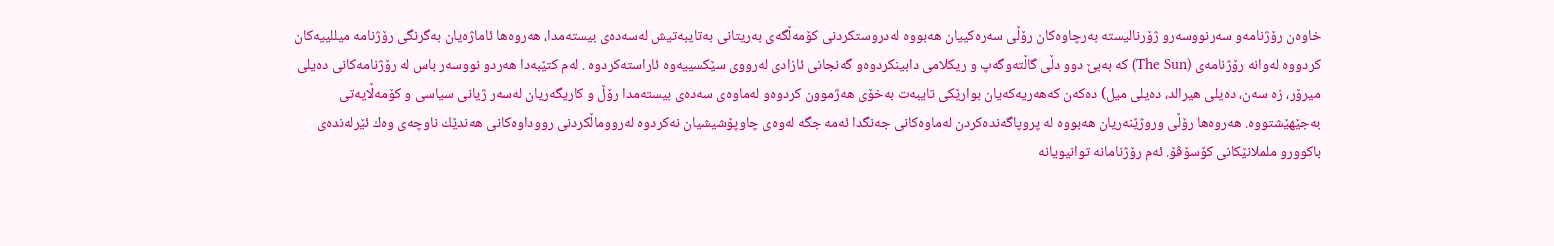خاوه‌ن رۆژنامه‌و سه‌رنووسه‌رو ژۆرنالیسته‌ به‌رچاوه‌كان رۆڵی سه‌ره‌كییان هه‌بووه‌ له‌دروستكردنی كۆمه‌ڵگه‌ی به‌ریتانی به‌تایبه‌تیش له‌سه‌ده‌ی بیسته‌مدا، هه‌روه‌ها ئاماژه‌یان به‌گرنگی رۆژنامه‌ میللییه‌كان كردووه‌ له‌وانه‌ رۆژنامه‌ی (The Sun) كه‌ به‌بێ دوو دڵی گاڵته‌وگه‌پ و ریكلامی‌ دابینكردوه‌و گه‌نجانی ئازادی له‌رووی سێكسییه‌وه‌ ئاراسته‌كردوه‌ . له‌م كتێبه‌دا هه‌ردو نووسه‌ر باس له‌ رۆژنامه‌كانی ده‌یلی میرۆر، زه‌ سه‌ن، ده‌یلی هیرالد، ده‌یلی میل) ده‌كه‌ن كه‌هه‌ریه‌كه‌یان بوارێكی تایبه‌ت به‌خۆی هه‌ژموون كردوه‌و له‌ماوه‌ی سه‌ده‌ی بیسته‌مدا رۆڵ و كاریگه‌ریان له‌سه‌ر ژیانی سیاسی و كۆمه‌ڵایه‌تی به‌جێهێشتووه‌. هه‌روه‌ها رۆڵی وروژێنه‌ریان هه‌بووه‌ له‌ پروپاگه‌نده‌كردن له‌ماوه‌كانی جه‌نگدا ئه‌مه‌ جگه‌ له‌وه‌ی چاوپۆشیشیان نه‌كردوه‌ له‌رووماڵكردنی رووداوه‌كانی هه‌ندێك ناوچه‌ی وه‌ك ئێرله‌نده‌ی باكوورو ململانێكانی كۆسۆڤۆ. ئه‌م رۆژنامانه‌ توانیویانه‌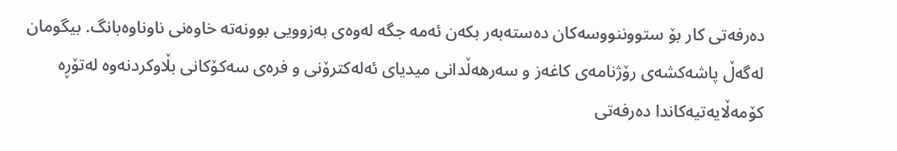ده‌رفه‌تی كار بۆ ستووننووسه‌كان ده‌سته‌به‌ر بكه‌ن ئه‌مه‌ جگه‌ له‌وه‌ی به‌زوویی بوونه‌ته‌ خاوه‌نی ناوناوه‌بانگ. بیگومان له‌گه‌ڵ پاشه‌كشه‌ی رۆژنامه‌ی كاغه‌ز و سه‌رهه‌ڵدانی میدیای ئه‌له‌كترۆنی و فره‌ی سه‌كۆكانی بڵاوكردنه‌وه‌ له‌تۆڕه‌ كۆمه‌ڵایه‌تیه‌كاندا ده‌رفه‌تی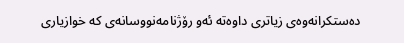ده‌ستكرانه‌وه‌ی زیاتری داوه‌ته‌ ئه‌و رۆژنامه‌نووسانه‌ی كه‌ خوازیاری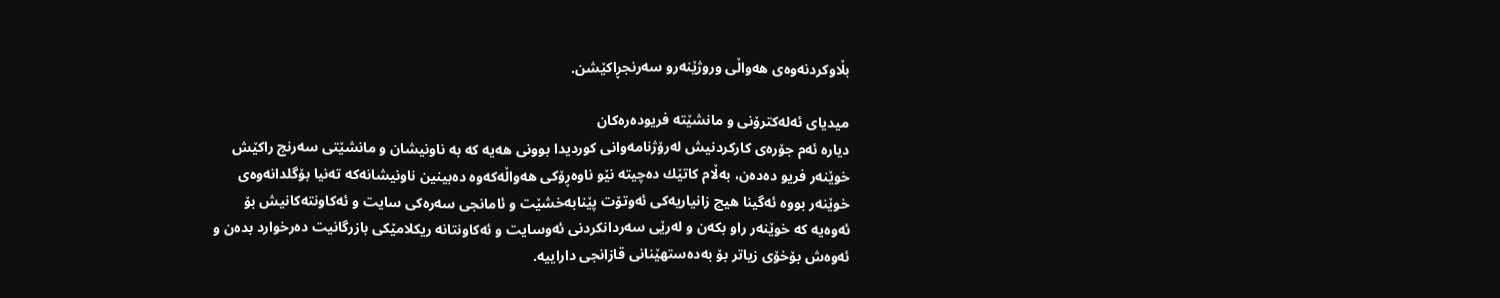بڵاوكردنه‌وه‌ی هه‌واڵی وروژێنه‌رو سه‌رنجڕاكێشن.

میدیای ئه‌له‌كترۆنی و مانشێته‌ فریوده‌ره‌كان
دیاره‌ ئه‌م جۆره‌ی كاركردنیش له‌رۆژنامه‌وانی كوردیدا بوونی هه‌یه‌ كه‌ به‌ ناونیشان و مانشێتی سه‌رنج راكێش خوێنه‌ر فریو ده‌ده‌ن، به‌ڵام كاتێك ده‌چیته‌ نێو ناوه‌ڕۆكی هه‌واڵه‌كه‌وه‌ ده‌بینین ناونیشانه‌كه‌ ته‌نیا بۆگلدانه‌وه‌ی خوێنه‌ر بووه‌ ئه‌گینا هیچ زانیاریه‌كی ئه‌وتۆت پێنابه‌خشێت و ئامانجی سه‌ره‌كی سایت و ئه‌كاونته‌كانیش بۆ ئه‌وه‌یه‌ كه‌ خوێنه‌ر راو بكه‌ن و له‌رێی سه‌ردانكردنی ئه‌وسایت و ئه‌كاونتانه‌ ریكلامێكی بازرگانیت ده‌رخوارد بده‌ن و ئه‌وه‌ش بۆخۆی زیاتر بۆ به‌ده‌ستهێنانی قازانجی داراییه‌.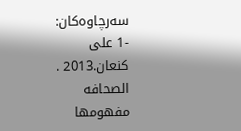سه‌رچاوه‌كان:
-1 علی كنعان.2013 . الصحافه‌ مفهومها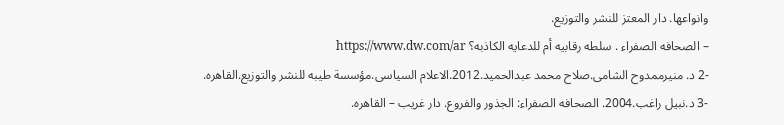وانواعها. دار المعتز للنشر والتوزیع.
– الصحافه‌ الصفرا‌ء . سلطه‌ رقابیه‌ أم للدعایه‌ الكاذبه‌؟ https://www.dw.com/ar
-2 د. منیرممدوح الشامی.صلاح محمد عبدالحمید.2012.الاعلام السیاسی.مؤسسة‌ طیبه‌ للنشر والتوزیع.القاهره‌.
-3 د.نبیل راغب.2004. الصحافه‌ الصفرا‌ء: الجذور والفروع. دار غریب – القاهره‌.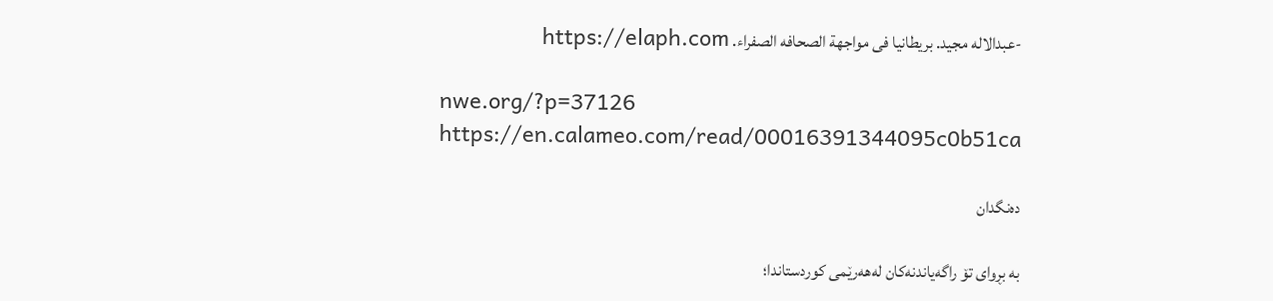-عبدالاله مجید. بریطانیا فی مواجهة الصحافه‌ الصفرا‌ء. https://elaph.com

nwe.org/?p=37126
https://en.calameo.com/read/00016391344095c0b51ca

دەنگدان

بە بڕوای تۆ راگەیاندنەكان لەهەرێمی كوردستاندا؛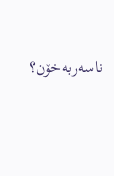ناسەربەخۆن؟